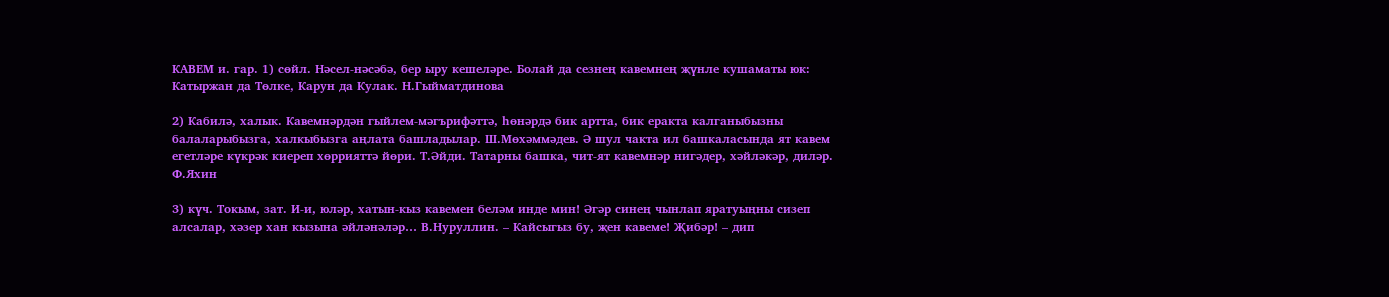КАВЕМ и. гар. 1) сөйл. Нәсел-нәсәбә, бер ыру кешеләре. Болай да сезнең кавемнең җүнле кушаматы юк: Катыржан да Төлке, Карун да Кулак. Н.Гыйматдинова

2) Кабилә, халык. Кавемнәрдән гыйлем-мәгърифәттә, һөнәрдә бик артта, бик еракта калганыбызны балаларыбызга, халкыбызга аңлата башладылар. Ш.Мөхәммәдев. Ә шул чакта ил башкаласында ят кавем егетләре күкрәк киереп хөррияттә йөри. Т.Әйди. Татарны башка, чит-ят кавемнәр нигәдер, хәйләкәр, диләр. Ф.Яхин

3) күч. Токым, зат. И-и, юләр, хатын-кыз кавемен беләм инде мин! Әгәр синең чынлап яратуыңны сизеп алсалар, хәзер хан кызына әйләнәләр… В.Нуруллин. – Кайсыгыз бу, җен кавеме! Җибәр! – дип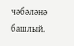чәбәләнә башлый.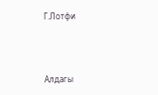Г.Лотфи



Алдагы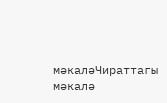мәкаләЧираттагы мәкалә